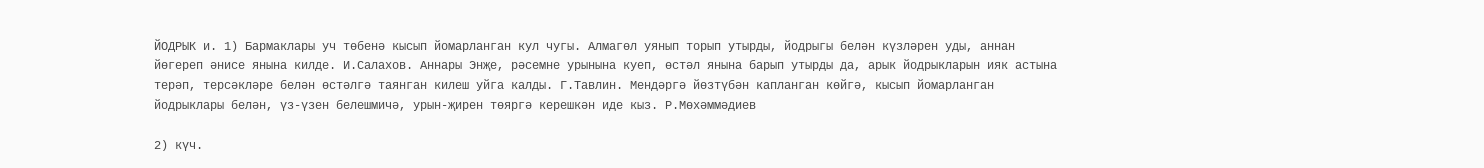ЙОДРЫК и. 1) Бармаклары уч төбенә кысып йомарланган кул чугы. Алмагөл уянып торып утырды, йодрыгы белән күзләрен уды, аннан йөгереп әнисе янына килде. И.Салахов. Аннары Энҗе, рәсемне урынына куеп, өстәл янына барып утырды да, арык йодрыкларын ияк астына терәп, терсәкләре белән өстәлгә таянган килеш уйга калды. Г.Тавлин. Мендәргә йөзтүбән капланган көйгә, кысып йомарланган йодрыклары белән, үз-үзен белешмичә, урын-җирен төяргә керешкән иде кыз. Р.Мөхәммәдиев

2) күч.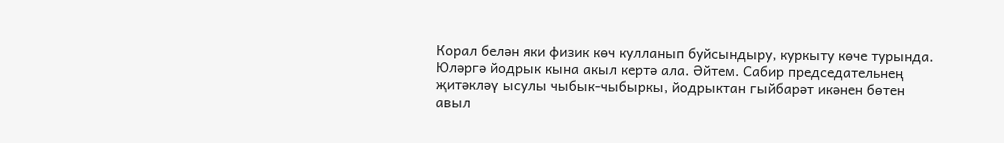Корал белән яки физик көч кулланып буйсындыру, куркыту көче турында. Юләргә йодрык кына акыл кертә ала. Әйтем. Сабир председательнең җитәкләү ысулы чыбык-чыбыркы, йодрыктан гыйбарәт икәнен бөтен авыл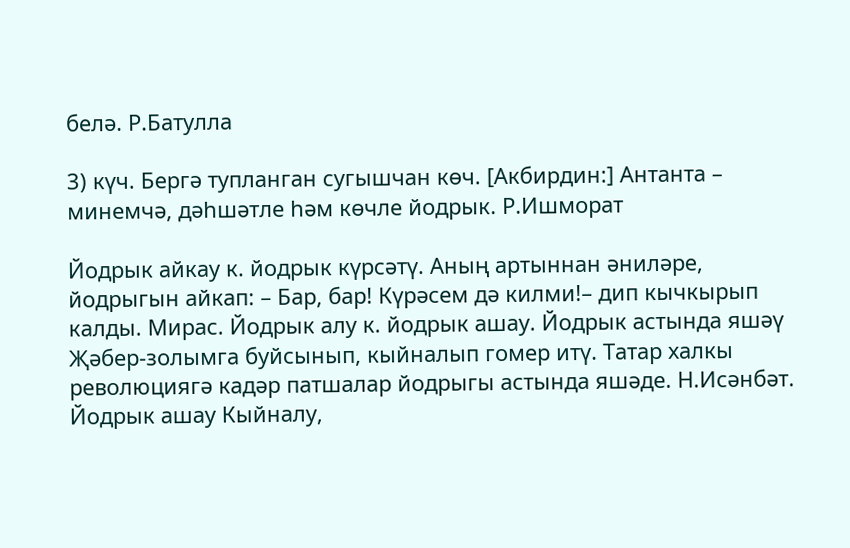белә. Р.Батулла

3) күч. Бергә тупланган сугышчан көч. [Акбирдин:] Антанта – минемчә, дәһшәтле һәм көчле йодрык. Р.Ишморат

Йодрык айкау к. йодрык күрсәтү. Аның артыннан әниләре, йодрыгын айкап: – Бар, бар! Күрәсем дә килми!– дип кычкырып калды. Мирас. Йодрык алу к. йодрык ашау. Йодрык астында яшәү Җәбер-золымга буйсынып, кыйналып гомер итү. Татар халкы революциягә кадәр патшалар йодрыгы астында яшәде. Н.Исәнбәт. Йодрык ашау Кыйналу,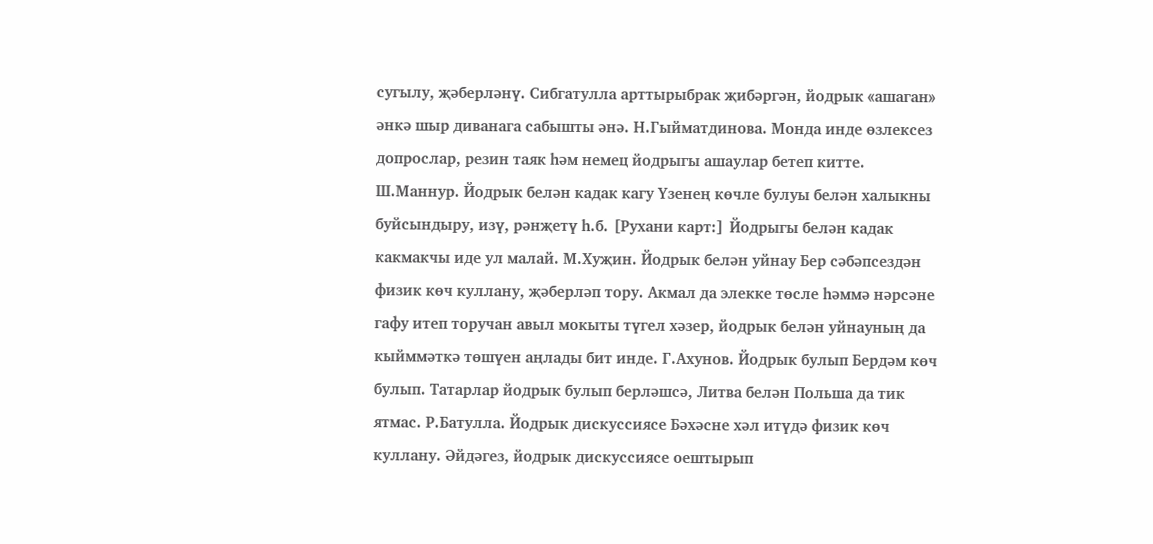сугылу, җәберләнү. Сибгатулла арттырыбрак җибәргән, йодрык «ашаган» әнкә шыр диванага сабышты әнә. Н.Гыйматдинова. Монда инде өзлексез допрослар, резин таяк һәм немец йодрыгы ашаулар бетеп китте. Ш.Маннур. Йодрык белән кадак кагу Үзенең көчле булуы белән халыкны буйсындыру, изү, рәнҗетү һ.б. [Рухани карт:] Йодрыгы белән кадак какмакчы иде ул малай. М.Хуҗин. Йодрык белән уйнау Бер сәбәпсездән физик көч куллану, җәберләп тору. Акмал да элекке төсле һәммә нәрсәне гафу итеп торучан авыл мокыты түгел хәзер, йодрык белән уйнауның да кыйммәткә төшүен аңлады бит инде. Г.Ахунов. Йодрык булып Бердәм көч булып. Татарлар йодрык булып берләшсә, Литва белән Польша да тик ятмас. Р.Батулла. Йодрык дискуссиясе Бәхәсне хәл итүдә физик көч куллану. Әйдәгез, йодрык дискуссиясе оештырып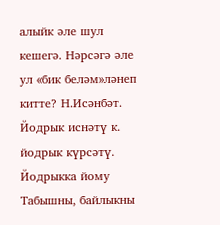алыйк әле шул кешегә. Нәрсәгә әле ул «бик беләм»ләнеп китте? Н.Исәнбәт. Йодрык иснәтү к. йодрык күрсәтү. Йодрыкка йому Табышны, байлыкны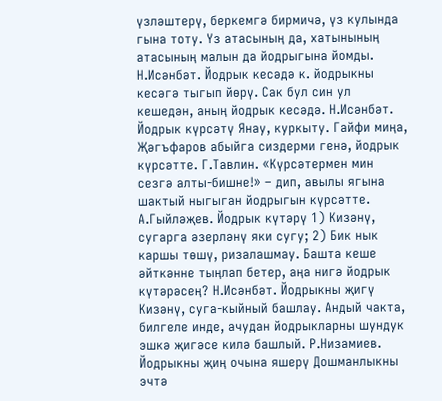үзләштерү, беркемгә бирмичә, үз кулында гына тоту. Үз атасының да, хатынының атасының малын да йодрыгына йомды. Н.Исәнбәт. Йодрык кесәдә к. йодрыкны кесәгә тыгып йөрү. Сак бул син ул кешедән, аның йодрык кесәдә. Н.Исәнбәт. Йодрык күрсәтү Янау, куркыту. Гайфи миңа, Җәгъфаров абыйга сиздерми генә, йодрык күрсәтте. Г.Тавлин. «Күрсәтермен мин сезгә алты-бишне!» – дип, авылы ягына шактый ныгыган йодрыгын күрсәтте. А.Гыйләҗев. Йодрык күтәрү 1) Кизәнү, сугарга әзерләнү яки сугу; 2) Бик нык каршы төшү, ризалашмау. Башта кеше әйткәнне тыңлап бетер, аңа нигә йодрык күтәрәсең? Н.Исәнбәт. Йодрыкны җигү Кизәнү, суга-кыйный башлау. Андый чакта, билгеле инде, ачудан йодрыкларны шундук эшкә җигәсе килә башлый. Р.Низамиев. Йодрыкны җиң очына яшерү Дошманлыкны эчтә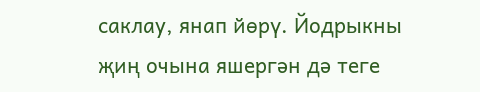саклау, янап йөрү. Йодрыкны җиң очына яшергән дә теге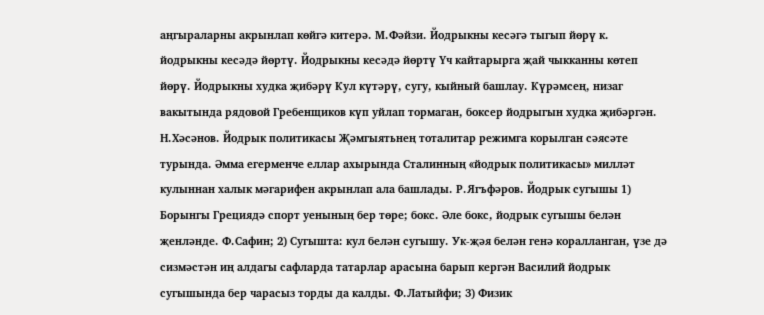аңгыраларны акрынлап көйгә китерә. М.Фәйзи. Йодрыкны кесәгә тыгып йөрү к. йодрыкны кесәдә йөртү. Йодрыкны кесәдә йөртү Үч кайтарырга җай чыкканны көтеп йөрү. Йодрыкны худка җибәрү Кул күтәрү, сугу, кыйный башлау. Күрәмсең, низаг вакытында рядовой Гребенщиков күп уйлап тормаган, боксер йодрыгын худка җибәргән. Н.Хәсәнов. Йодрык политикасы Җәмгыятьнең тоталитар режимга корылган сәясәте турында. Әмма егерменче еллар ахырында Сталинның «йодрык политикасы» милләт кулыннан халык мәгарифен акрынлап ала башлады. Р.Ягъфәров. Йодрык сугышы 1) Борынгы Грециядә спорт уенының бер төре; бокс. Әле бокс, йодрык сугышы белән җенләнде. Ф.Сафин; 2) Сугышта: кул белән сугышу. Ук-җәя белән генә коралланган, үзе дә сизмәстән иң алдагы сафларда татарлар арасына барып кергән Василий йодрык сугышында бер чарасыз торды да калды. Ф.Латыйфи; 3) Физик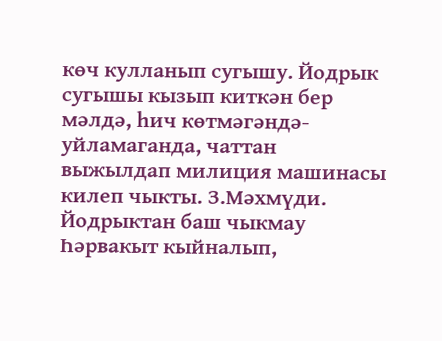көч кулланып сугышу. Йодрык сугышы кызып киткән бер мәлдә, һич көтмәгәндә-уйламаганда, чаттан выжылдап милиция машинасы килеп чыкты. З.Мәхмүди. Йодрыктан баш чыкмау Һәрвакыт кыйналып,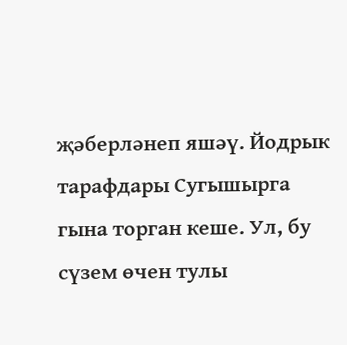җәберләнеп яшәү. Йодрык тарафдары Сугышырга гына торган кеше. Ул, бу сүзем өчен тулы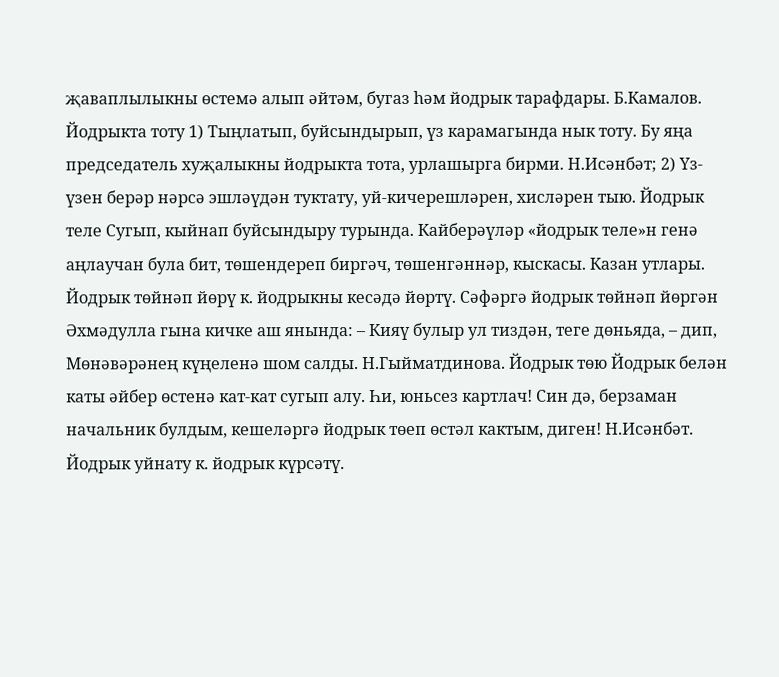җаваплылыкны өстемә алып әйтәм, бугаз һәм йодрык тарафдары. Б.Камалов. Йодрыкта тоту 1) Тыңлатып, буйсындырып, үз карамагында нык тоту. Бу яңа председатель хуҗалыкны йодрыкта тота, урлашырга бирми. Н.Исәнбәт; 2) Үз-үзен берәр нәрсә эшләүдән туктату, уй-кичерешләрен, хисләрен тыю. Йодрык теле Сугып, кыйнап буйсындыру турында. Кайберәүләр «йодрык теле»н генә аңлаучан була бит, төшендереп биргәч, төшенгәннәр, кыскасы. Казан утлары. Йодрык төйнәп йөрү к. йодрыкны кесәдә йөртү. Сәфәргә йодрык төйнәп йөргән Әхмәдулла гына кичке аш янында: – Кияү булыр ул тиздән, теге дөньяда, – дип, Мөнәвәрәнең күңеленә шом салды. Н.Гыйматдинова. Йодрык төю Йодрык белән каты әйбер өстенә кат-кат сугып алу. Һи, юньсез картлач! Син дә, берзаман начальник булдым, кешеләргә йодрык төеп өстәл кактым, диген! Н.Исәнбәт. Йодрык уйнату к. йодрык күрсәтү.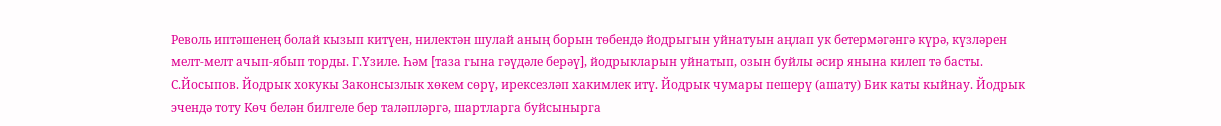Револь иптәшенең болай кызып китүен, нилектән шулай аның борын төбендә йодрыгын уйнатуын аңлап ук бетермәгәнгә күрә, күзләрен мелт-мелт ачып-ябып торды. Г.Үзиле. Һәм [таза гына гәүдәле берәү], йодрыкларын уйнатып, озын буйлы әсир янына килеп тә басты. С.Йосыпов. Йодрык хокукы Законсызлык хөкем сөрү, ирексезләп хакимлек итү. Йодрык чумары пешерү (ашату) Бик каты кыйнау. Йодрык эчендә тоту Көч белән билгеле бер таләпләргә, шартларга буйсынырга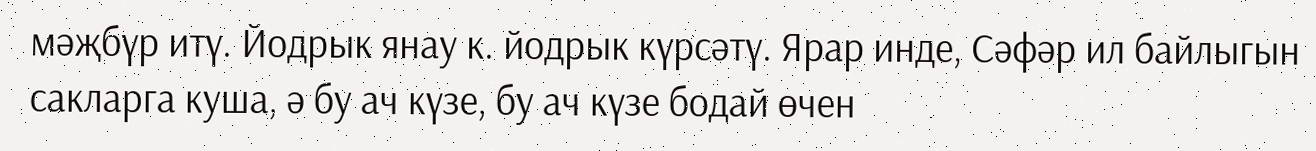мәҗбүр итү. Йодрык янау к. йодрык күрсәтү. Ярар инде, Сәфәр ил байлыгын сакларга куша, ә бу ач күзе, бу ач күзе бодай өчен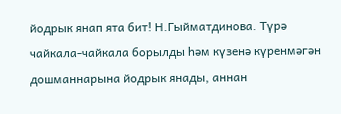йодрык янап ята бит! Н.Гыйматдинова. Түрә чайкала-чайкала борылды һәм күзенә күренмәгән дошманнарына йодрык янады, аннан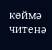көймә читенә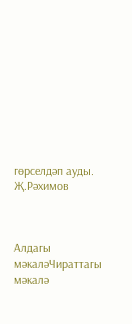гөрселдәп ауды. Җ.Рәхимов



Алдагы мәкаләЧираттагы мәкалә